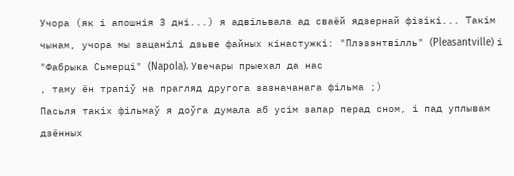Учора (як і апошнія 3 дні...) я адвільвала ад сваёй ядзернай фізікі... Такім чынам, учора мы зацанілі дзьве файных кінастужкі: "Плэзэнтвілль" (Pleasantville) і "Фабрыка Сьмерці" (Napola). Увечары прыехал да нас
, таму ён трапіў на прагляд другога зазначанага фільма ;)
Пасьля такіх фільмаў я доўга думала аб усім запар перад сном, і пад уплывам дзённых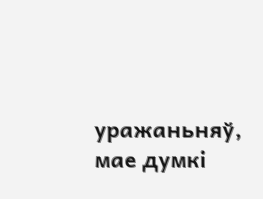уражаньняў, мае думкі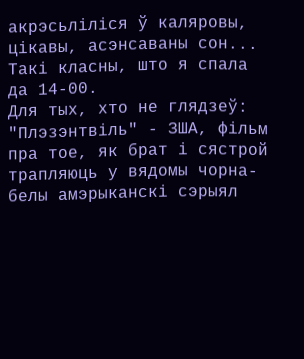акрэсьліліся ў каляровы, цікавы, асэнсаваны сон... Такі класны, што я спала да 14-00.
Для тых, хто не глядзеў:
"Плэзэнтвіль" - ЗША, фільм пра тое, як брат і сястрой трапляюць у вядомы чорна-белы амэрыканскі сэрыял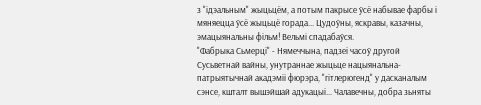з "ідэальным" жыцьцём, а потым пакрысе ўсё набывае фарбы і мяняецца ўсё жыцьцё горада... Цудоўны, яскравы, казачны, эмацыянальны фільм! Вельмі спадабаўся.
"Фабрыка Сьмерці" - Нямеччына, падзеі часоў другой Сусьветнай вайны, унутраннае жыцьце нацыянальна-патрыятычнай акадэміі фюрэра, "гітлерюгенд" у дасканалым сэнсе, кшталт вышэйшай адукацыі... Чалавечны, добра зьняты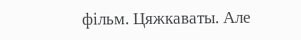фільм. Цяжкаваты. Але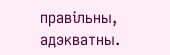правільны, адэкватны.